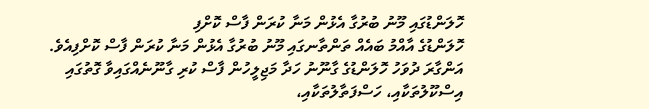ހޮލަންޑުގައި މޫނު ބުރުގާ އެޅުން މަނާ ކުރަން ފާސް ކޮށްފި
ހޮލަންޑުގެ އާއްމު ބައެއް ތަންތާނގައި މޫނު ބުރުގާ އެޅުން މަނާ ކުރަން ފާސް ކޮށްފިއެވެ. އަންގާރަ ދުވަހު ހޮލަންޑުގެ ގާނޫނު ހަދާ މަޖިލީހުން ފާސް ކުރި ގާނޫނެއްގައިވާ ގޮތުގައި އިސްކޫލުތަކާއި، ހަސްފަތާލުތަކާއި،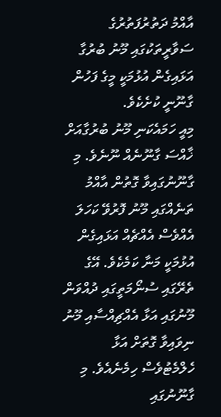އާއްމު ދަތުރުފަތުރުގެ ސަވާރީތަކުގައި މޫނު ބުރުގާ އަޅައިގެން އުޅުމަކީ މީގެ ފަހުން ގާނޫނީ ކުށެކެވެ.
މިއީ ހަމައެކަނި މޫނު ބުރުގާއަށް ޚާއްސަ ގާނޫނެއް ނޫނެވެ. މި ގާނޫނުގައިވާ ގޮތުން އާއްމު ތަނެއްގައި މޫނު ފޮރުވޭ ކަހަލަ އެއްވެސް އެއްޗެއް އަޅައިގެން އުޅުމަކީ މަނާ ކަމެކެވެ. އޭގެ ތެރޭގައި ސުނޯމަތީގައި ދުއްވަން މޫނުގައި އަޅާ އެއްޗިއްސާއި މޫނު ނިވައިވާ ގޮތަށް އަޅާ ހެލްމެޓުވެސް ހިމެނެއެވެ. މި ގާނޫނުގައި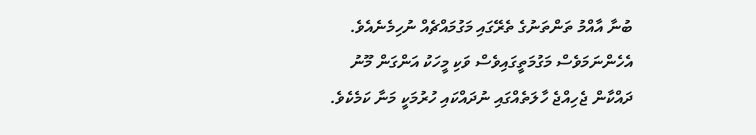ބުނާ އާއްމު ތަންތަނުގެ ތެރޭގައި މަގުމައްޗެއް ނުހިމެނެއެވެ. އެހެންނަމަވެސް މަގުމަތީގައިވެސް ވަކި މީހަކު އަންގަން މޫނު ދައްކާން ޖެހިއްޖެ ހާލަތެއްގައި ނުދައްކައި ހުރުމަކީ މަނާ ކަމެކެވެ.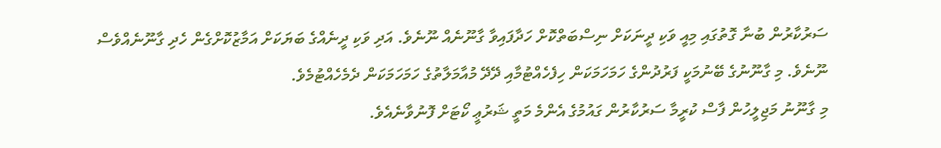ސަރުކާރުން ބުނާ ގޮތުގައި މިއީ ވަކި ދީނަކަށް ނިސްބަތްކޮށް ހަދާފައިވާ ގާނޫނެއް ނޫނެވެ. އަދި ވަކި ދީނެއްގެ ބަޔަކަށް އަމާޒުކޮށްގެން ހެދި ގާނޫނެއްވެސް ނޫނެވެ. މި ގާނޫނުގެ ބޭނުމަކީ ފަރުދުންގެ ހަމަހަމަކަން ހިފެހެއްޓުމާއި ދޭދޭ މުއާމަލާތުގެ ހަމަހަމަކަން ދެމެހެއްޓުމެވެ.
މި ގާނޫނު މަޖިލީހުން ފާސް ކުރީމާ ސަރުކާރުން ގައުމުގެ އެންމެ މަތީ ޝަރުޢީ ކޯޓަށް ފޮނުވާނެއެވެ.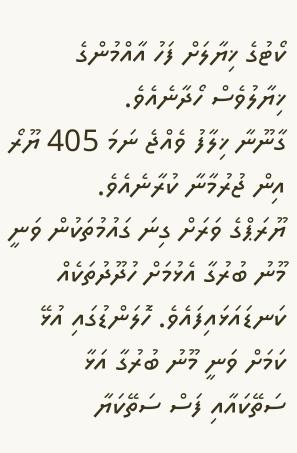ކޯޓުގެ ޚިޔާލަށް ފަހު އާއްމުންގެ ޚިޔާލުވެސް ހޯދާނެއެވެ.
ގާނޫނާ ޚިލާފު ވެއްޖެ ނަމަ 405 ޔޫރޯ އިން ޖުރުމާނާ ކުރާނެއެވެ.
ޔޫރަޕްގެ ވަރަށް ގިނަ ގައުމުތަކުން ވަނީ މޫނު ބުރުގާ އެޅުމަށް ހުދޫދުތަކެއް ކަނޑައަޅައިފައެވެ. ހޮލަންޑުގައި އުޅޭ ކަމަށް ވަނީ މޫނު ބުރުގާ އަޅާ ސަތޭކައާއި ފަސް ސަތޭކަޔާ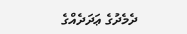ދެމެދުގެ ޢަދަދެއްގެ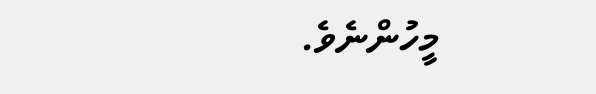މީހުންނެވެ.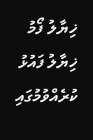ޚިޔާލު ފޯމު
ޚިޔާލު ފައުޅު ކުރެއްވުމުގައި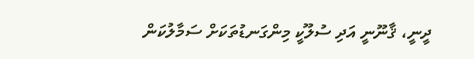ދީނީ، ޤާނޫނީ އަދި ސުލޫކީ މިންގަނޑުތަކަށް ސަމާލުކަން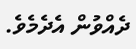ދެއްވުން އެދެމެވެ.